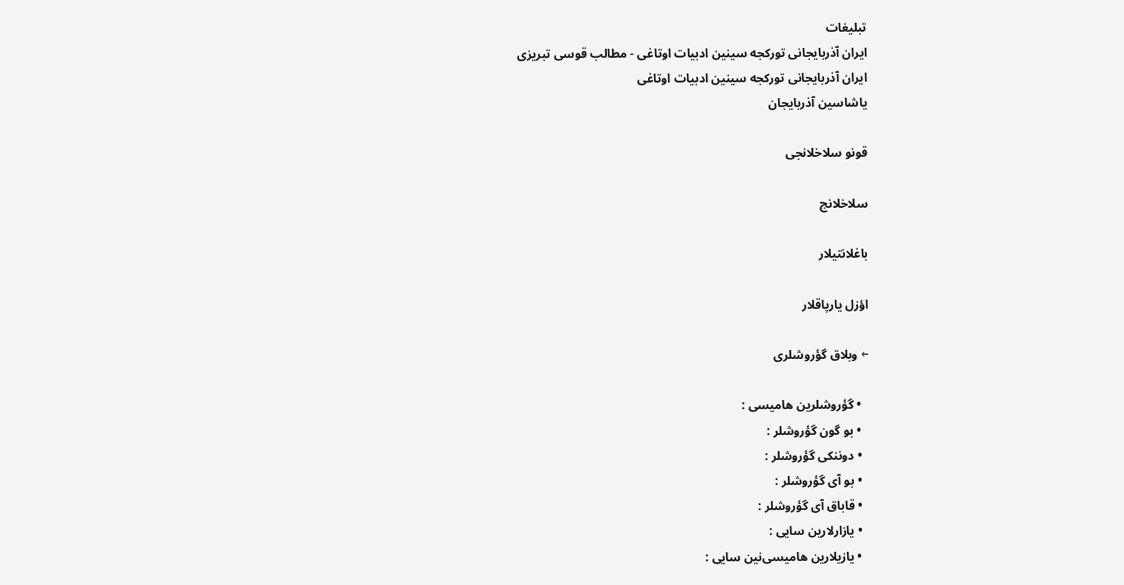تبلیغات
ایران آذربایجانی تورکجه سینین ادبیات اوتاغی - مطالب قوسی تبریزی
ایران آذربایجانی تورکجه سینین ادبیات اوتاغی
یاشاسین آذربایجان

قونو سلاخلانجی

سلاخلانج

باغلانتیلار

اؤزل یارپاقلار‌

← وبلاق گؤروشلری

  • گؤروشلرین هامیسی :
  • بو گون گؤروشلر :
  • دوننکی گؤروشلر :
  • بو آی گؤروشلر :
  • قاباق آی گؤرو‌شلر :
  • یازارلارین سایی :
  • یازیلارین هامیسی‌نین سایی :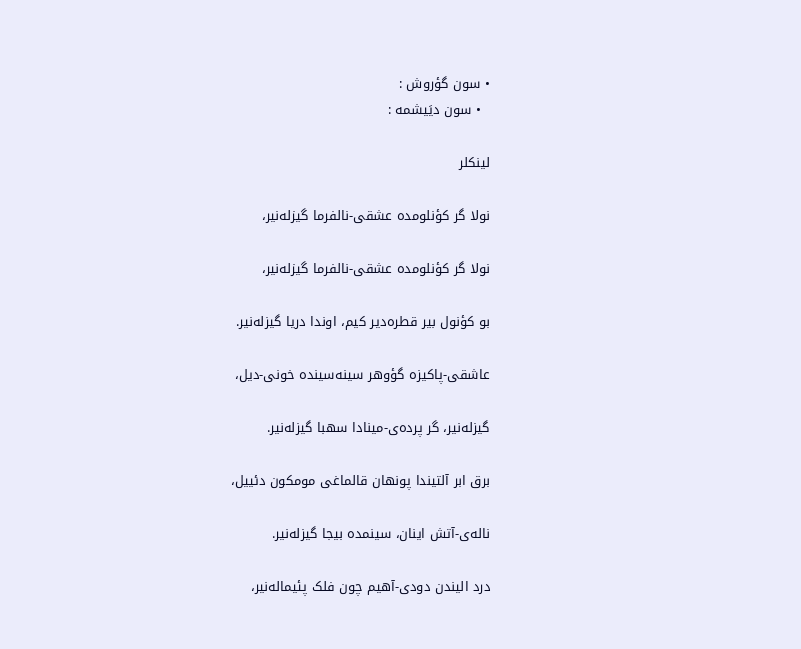• سون گؤروش :
  • سون دیَیشمه :

لینکلر‌

نولا گر کؤنلومده عشقی-نالفرما گیزله‌نیر،

نولا گر کؤنلومده عشقی-نالفرما گیزله‌نیر،

بو کؤنول بیر قطره‌‌دیر کیم، اوندا دریا گیزله‌نیر.

عاشقی-پاکیزه گؤوهر سینه‌سینده خونی-دیل،

گیزله‌نیر، گر پرده‌ی-مینادا سهبا گیزله‌نیر.

برق ابر آلتیندا پونهان قالماغی مومکون دئییل،

ناله‌ی-آتش اینان، سینمده بیجا گیزله‌نیر.

درد الیندن دودی-آهیم چون فلک پئیماله‌نیر،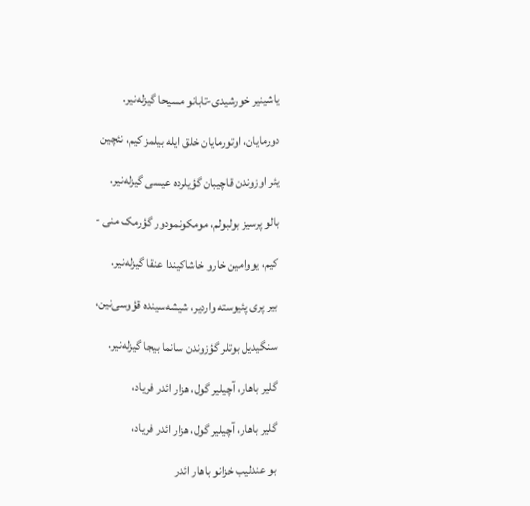یاشینیر خورشیدی-تابانو مسیحا گیزله‌نیر.

دورمایان، اوتورمایان خلق ایله بیلمز کیم، نئچین

یئر اوزوندن قاچیبان گؤیلرده عیسی گیزله‌نیر.

بالو پرسیز بولبولم، مومکونمودور گؤرمک منی -

کیم، یووامین خارو خاشاکیندا عنقا گیزله‌نیر.

بیر پری پئیوسته واردیر، شیشه‌سینده قؤوسی‌نین،

سنگیدیل بوتلر گؤزوندن سانما بیجا گیزله‌نیر.

گلیر باهار، آچیلیر گول، هزار ائدر فریاد،

گلیر باهار، آچیلیر گول، هزار ائدر فریاد،

بو عند‌لیب خزانو باهار ائدر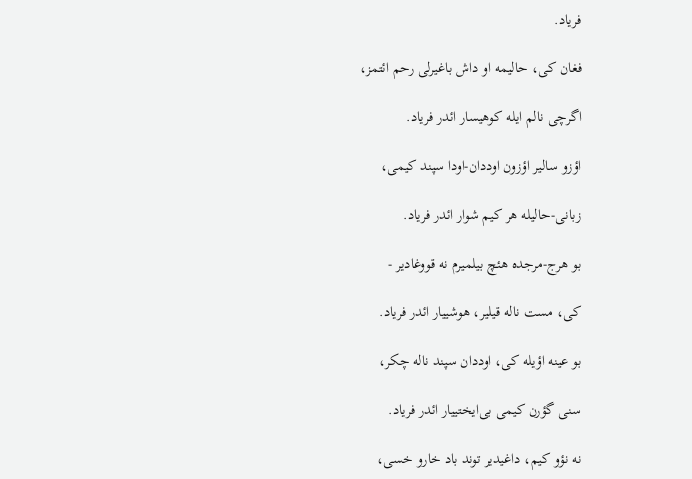فریاد.

فغان کی، حالیمه او داش باغیرلی رحم ائتمز،

اگرچی نالم ایله کوهیسار ائدر فریاد.

اؤزو سالیر اؤزون اوددان-اودا سپند کیمی،

زبانی-حالیله هر کیم شوار ائدر فریاد.

بو هرج-مرجده هئچ بیلمیرم نه قووغادیر -

کی، مست ناله قیلیر، هوشییار ائدر فریاد.

بو عینه اؤیله کی، اوددان سپند ناله چکر،

سنی گؤرن کیمی بی‌ایختییار ائدر فریاد.

نه نؤو کیم، داغیدیر توند باد خارو خسی،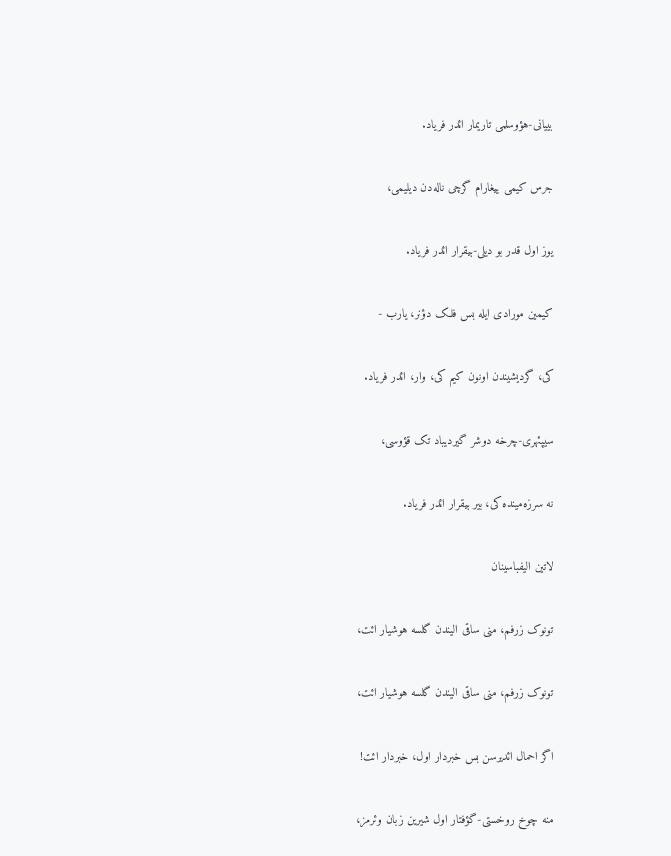بییانی-هؤوسلمی تاریمار ائدر فریاد.

جرس کیمی ییغارام گرچی ناله‌دن دیلیمی،

یوز اول قدر بو دیلی-بیقرار ائدر فریاد.

کیمین مورادی ایله بس فلک دؤنر، یارب -

کی، گردیشیندن اونون کیم کی، وار، ائدر فریاد.

سیپئهری-چرخه دوشر گیردیباد تک قؤوسی،

نه سرزه‌مینده کی، بیر بیقرار ائدر فریاد.

لاتین الیفباسینان

تونوک زرفم، منی ساقی الیندن گلسه هوشیار ائت،

تونوک زرفم، منی ساقی الیندن گلسه هوشیار ائت،

اگر احمال ائدیرسن بس خبردار اول، خبردار ائت!

منه چوخ روخستی-گؤفتار اول شیرین زبان وئرمز،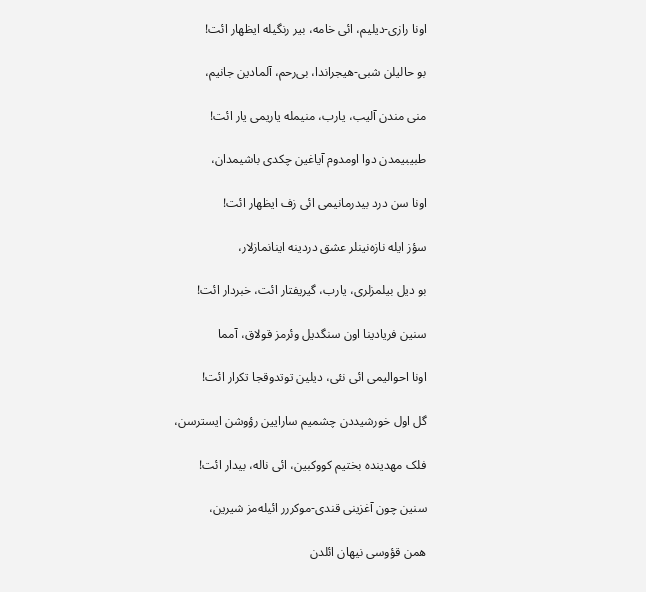اونا رازی-دیلیم، ائی خامه، بیر رنگیله ایظهار ائت!

بو حالیلن شبی-هیجراندا، بی‌رحم، آلمادین جانیم،

منی مندن آلیب، یارب، منیمله یاریمی یار ائت!

طبیبیمدن دوا اومدوم آیاغین چکدی باشیمدان،

اونا سن درد بیدرمانیمی ائی زف ایظهار ائت!

سؤز ایله نازه‌نینلر عشق دردینه اینانمازلار،

بو دیل بیلمزلری، یارب، گیریفتار ائت، خبردار ائت!

سنین فریادینا اون سنگدیل وئرمز قولاق، آمما

اونا احوالیمی ائی نئی، دیلین توتدوقجا تکرار ائت!

گل اول خورشیددن چشمیم سارایین رؤوشن ایسترسن،

فلک مهدینده بختیم کووکبین، ائی ناله، بیدار ائت!

سنین چون آغزینی قندی-موکررر ائیله‌مز شیرین،

همن قؤوسی نیهان ائلدن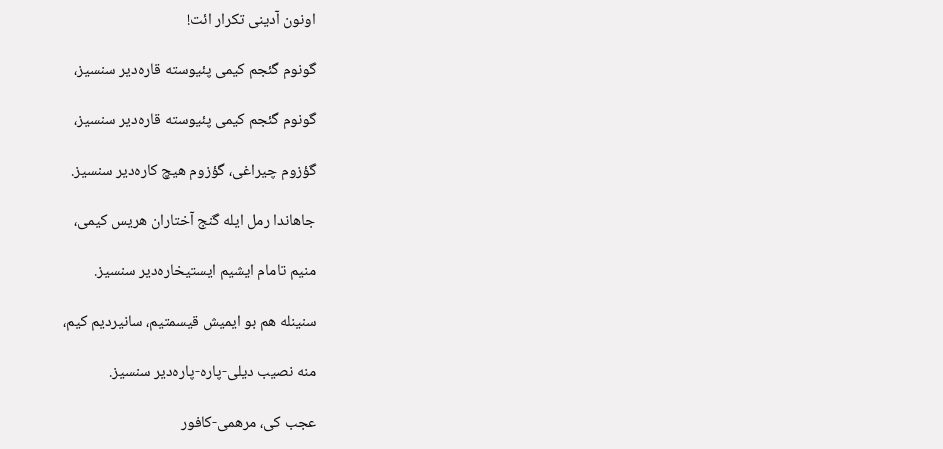اونون آدینی تکرار ائت!

گونوم گئجم کیمی پئیوسته قاره‌دیر سنسیز،

گونوم گئجم کیمی پئیوسته قاره‌دیر سنسیز،

گؤزوم چیراغی، گؤزوم هیچ کاره‌دیر سنسیز.

جاهاندا رمل ایله گنج آختاران هریس کیمی،

منیم تامام ایشیم ایستیخاره‌دیر سنسیز.

سنینله هم بو ایمیش قیسمتیم، سانیردیم کیم،

منه نصیب دیلی-پاره-پاره‌دیر سنسیز.

عجب کی، مرهمی-کافور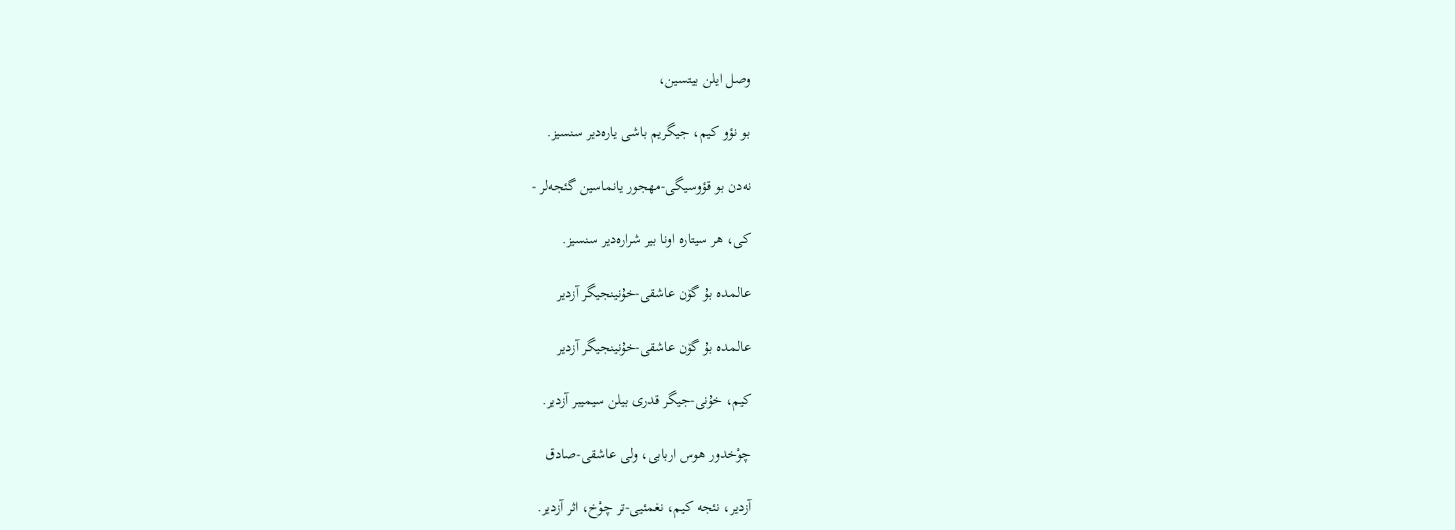وصل ایلن بیتسین،

بو نؤو کیم، جیگریم باشی یاره‌دیر سنسیز.

نه‌دن بو قؤوسیگی-مهجور یانماسین گئجه‌لر -

کی، هر سیتاره اونا بیر شراره‌دیر سنسیز.

عالمده بۇ گۆن عاشقی-خۇنینجیگر آزدیر

عالمده بۇ گۆن عاشقی-خۇنینجیگر آزدیر

کیم، خۇنی-جیگر قدری بیلن سیمیبر آزدیر.

چوْخدور هوس اربابی، ولی عاشقی-صادق

آزدیر، نئجه کیم، نغمئیی-تر چوْخ، اثر آزدیر.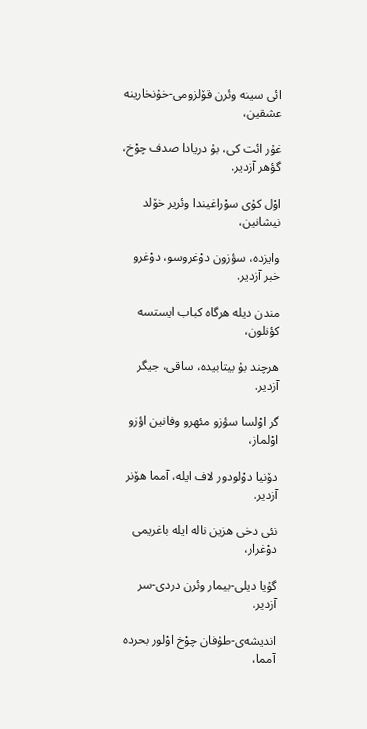ائی سینه وئرن قۆلزومی-خۇنخارینه عشقین،

غۇر ائت کی، بۇ دریادا صدف چوْخ، گؤهر آزدیر.

اوْل کۇی سوْراغیندا وئریر خۆلد نیشانین،

وایزده، سؤزون دوْغروسو، دوْغرو خبر آزدیر.

مندن دیله هرگاه کباب ایستسه کؤنلون،

هرچند بۇ بیتابیده، ساقی، جیگر آزدیر.

گر اوْلسا سؤزو مئهرو وفانین اؤزو اوْلماز،

دۆنیا دوْلودور لاف ایله، آمما هۆنر آزدیر.

نئی دخی هزین ناله ایله باغریمی دوْغرار،

گۇیا دیلی-بیمار وئرن دردی-سر آزدیر.

اندیشه‌ی-طۇفان چوْخ اوْلور بحرده آمما،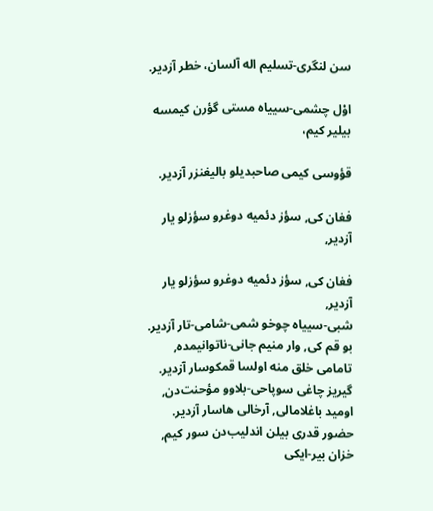سن لنگری-تسلیم اله آلسان، خطر آزدیر.

اوْل چشمی-سییاه مستی گؤرن کیمسه بیلیر کیم،

قؤوسی کیمی صاحبدیلو بالیغنزر آزدیر.

فغان کی, سؤز دئمیه دوغرو سؤزلو یار آزدیر,

فغان کی, سؤز دئمیه دوغرو سؤزلو یار آزدیر,
شبی-سییاه چوخو شمی-شامی-تار آزدیر.
بو قم کی, وار منیم جانی-ناتوانیمده,
تامامی خلق منه اولسا قمکوسار آزدیر.
گیریز چاغی سوپاحی-بلاوو مؤحنت‌دن,
اومید باغلاما‌لی, آرخا‌لی هاسار آزدیر.
حضور قدری بیلن اندلیب‌دن سور کیم,
خزان بیر-ایکی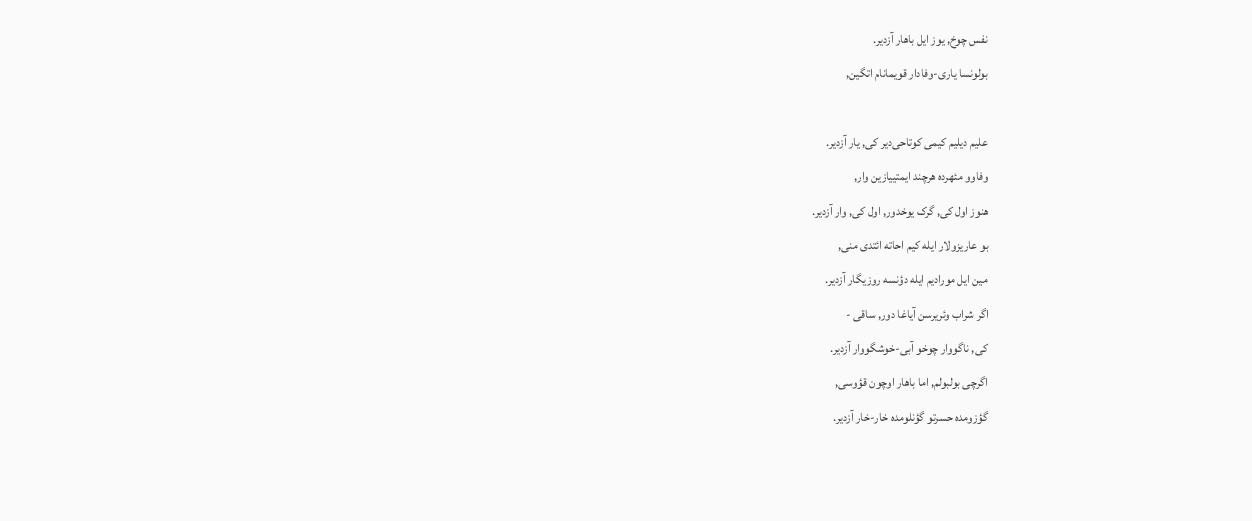نفس چوخ, یوز ایل باهار آزدیر.
بولونسا یاری-وفادار قویمانام اتگین,

علیم دیلیم کیمی کوتاحی‌دیر کی, یار آزدیر.
وفاوو مئهرده هرچند ایمتییازین وار,
هنوز اول کی, گرک یوخدور, اول کی, وار آزدیر.
بو عاریزو‌لار ایله کیم احاته ائتدی منی,
مین ایل مورادیم ایله دؤنسه روزیگار آزدیر.
اگر شراب وئریر‌سن آیاغا دور, ساقی -
کی, ناگووار چوخو آبی-خوشگووار آزدیر.
اگرچی بولبولم, اما باهار اوچون قؤوسی,
گؤزومده حسرتو گؤنلومده خار-خار آزدیر.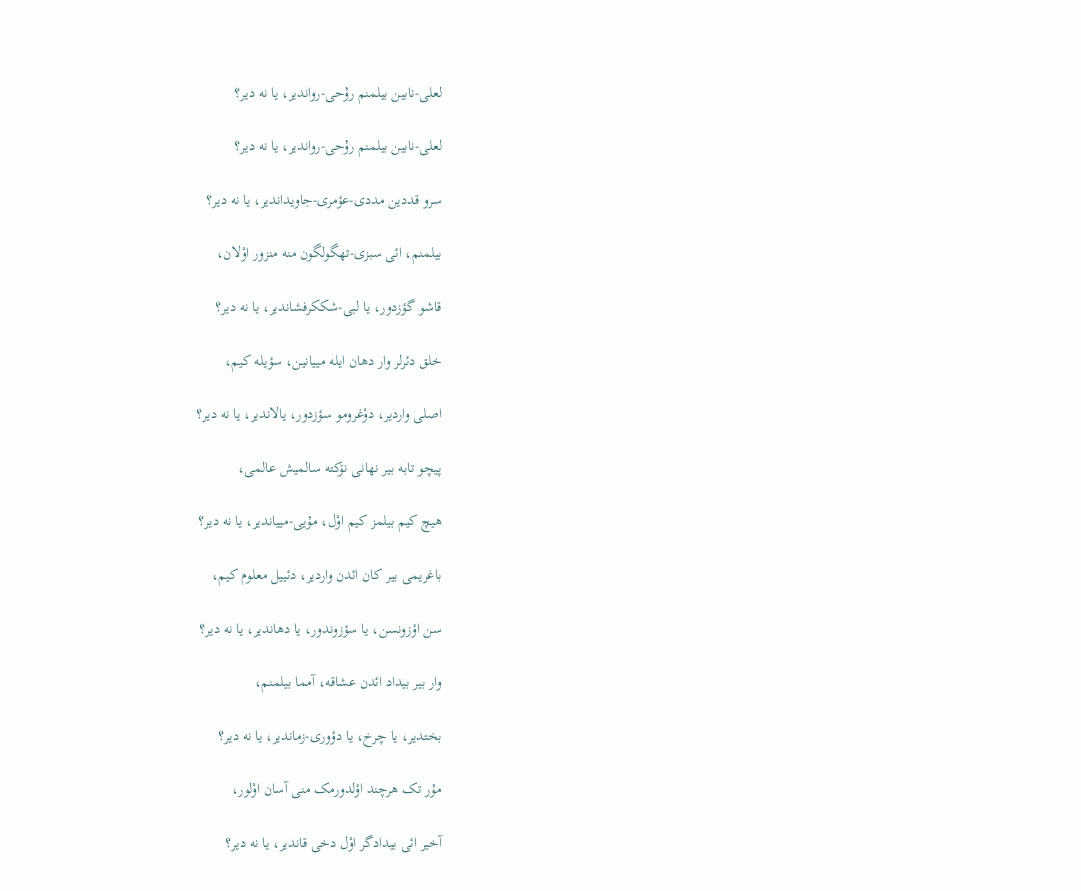لعلی-نابین بیلمنم رۇحی-رواندیر، یا نه دیر؟

لعلی-نابین بیلمنم رۇحی-رواندیر، یا نه دیر؟

سرو قددین مددی-عؤمری-جاویداندیر، یا نه دیر؟

بیلمنم، ائی سبزی-تهگولگون منه منزور اوْلان،

قاشو گؤزدور، یا لبی-شککرفشاندیر، یا نه دیر؟

خلق دئرلر وار دهان ایله مییانین، سؤیله کیم،

اصلی واردیر، دوْغرومو سؤزدور، یالاندیر، یا نه دیر؟

پیچو تابه بیر نهانی نۆکته سالمیش عالمی،

هیچ کیم بیلمز کیم اوْل، مۇیی-مییاندیر، یا نه دیر؟

باغریمی بیر کان ائدن واردیر، دئییل معلوم کیم،

سن اؤزونسن، یا سؤزوندور، یا دهاندیر، یا نه دیر؟

وار بیر بیداد ائدن عشاقه، آمما بیلمنم،

بختدیر، یا چرخ، یا دؤوری-زماندیر، یا نه دیر؟

مۇر تک هرچند اؤلدورمک منی آسان اوْلور،

آخیر ائی بیدادگر اوْل دخی قاندیر، یا نه دیر؟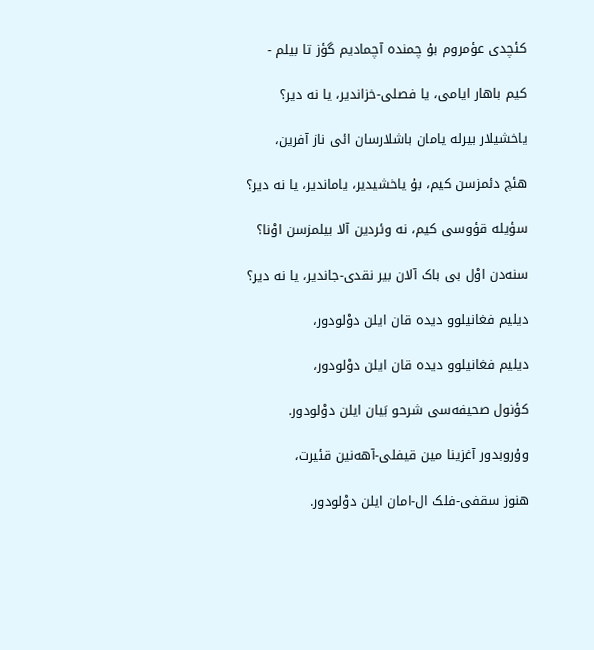کئچدی عؤمروم بۇ چمنده آچمادیم گؤز تا بیلم -

کیم باهار ایامی، یا فصلی-خزاندیر، یا نه دیر؟

یاخشیلار بیرله یامان باشلارسان ائی ناز آفرین،

هئچ دئمزسن کیم، بۇ یاخشیدیر، یاماندیر، یا نه دیر؟

سؤیله قؤوسی کیم، نه وئردین آلا بیلمزسن اوْنا؟

سنه‌دن اوْل بی باک آلان بیر نقدی-جاندیر، یا نه دیر؟

دیلیم فغانیلوو دیده قان ایلن دوْلودور،

دیلیم فغانیلوو دیده قان ایلن دوْلودور،

کؤنول صحیفه‌‌سی شرحو بَیان ایلن دوْلودور.

وۇروبدور آغزینا مین قیفلی-آهه‌نین قئیرت،

هنوز سقفی-فلک ال-امان ایلن دوْلودور.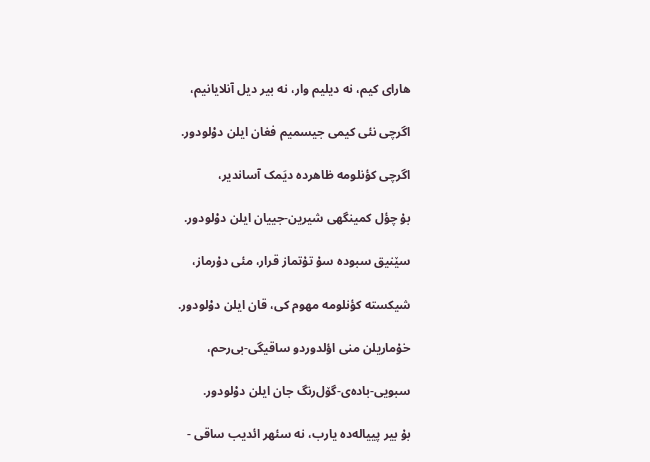هارای کیم، نه دیلیم وار، نه بیر دیل آنلایانیم،

اگرچی نئی کیمی جیسمیم فغان ایلن دوْلودور.

اگرچی کؤنلومه ظاهرده دیَمک آساندیر،

بۇ چؤل کمینگهی شیرین-جییان ایلن دوْلودور.

سێنیق سبوده سۇ تۇتماز قرار، مئی دۇرماز،

شیکسته کؤنلومه مهوم کی، قان ایلن دوْلودور.

خۇماریلن منی اؤلدوردو ساقیگی-بی‌رحم،

سبویی-باده‌ی-گۆل‌رنگ جان ایلن دوْلودور.

بۇ بیر پییاله‌ده یارب، نه سئهر ائدیب ساقی -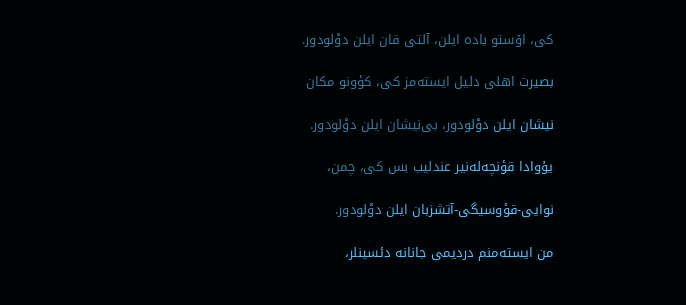کی، اۆستو باده ایلن، آلتی قان ایلن دوْلودور.

بصیرت اهلی دلیل ایسته‌مز کی، کؤونو مکان

نیشان ایلن دوْلودور، بی‌نیشان ایلن دوْلودور.

یۇوادا قؤنچه‌له‌نیر عند‌لیب بس کی، چمن،

نوایی-قؤوسیگی-آتشزبان ایلن دوْلودور.

من ایسته‌منم دردیمی جانانه دئسینلر،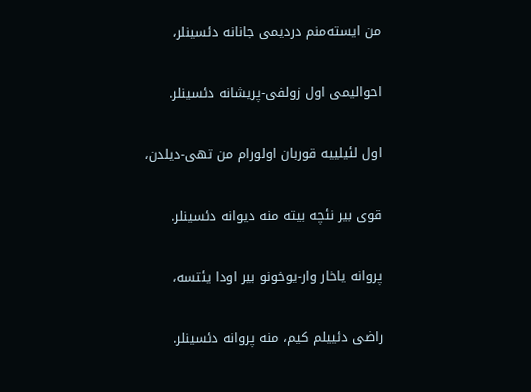من ایسته‌منم دردیمی جانانه دئسینلر،

احوالیمی اول زولفی-پریشانه دئسینلر.

اول لئیلییه قوربان اولورام من تهی-دیلدن،

قوی بیر نئچه بیته منه دیوانه دئسینلر.

پروانه یاخار وار-یوخونو بیر اودا یئتسه،

راضی دئییلم کیم، منه پروانه دئسینلر.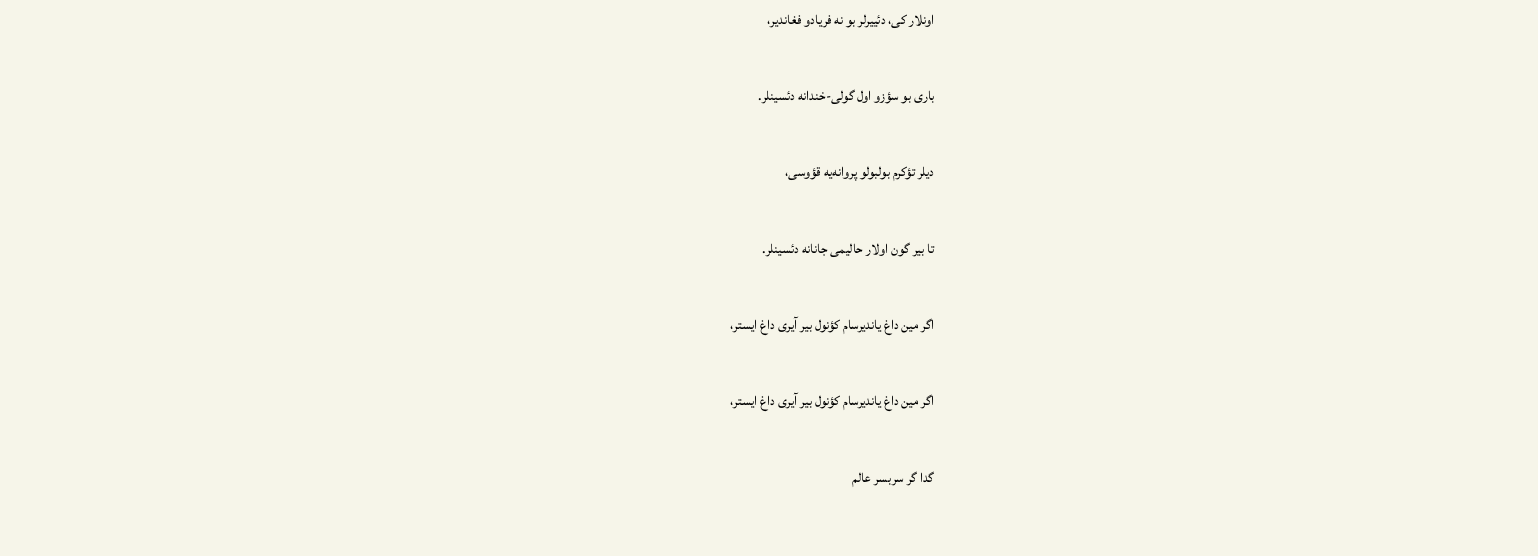اونلار کی، دئییرلر بو نه فریادو فغاندیر،

باری بو سؤزو اول گولی-خندانه دئسینلر.

دیلر تؤکرم بولبولو پروانه‌یه قؤوسی،

تا بیر گون اولار حالیمی جانانه دئسینلر.

اگر مین داغ یاندیرسام کؤنول بیر آیری داغ ایستر،

اگر مین داغ یاندیرسام کؤنول بیر آیری داغ ایستر،

گدا گر سربسر عالم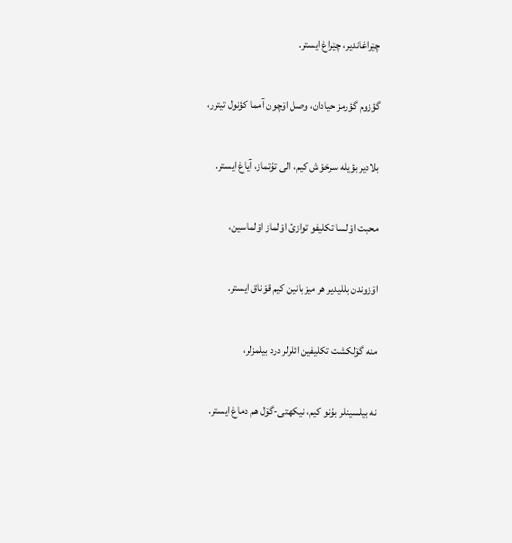چێراغاندیر، چێراغ ایستر.

گؤزوم گؤرمز حیادان، وصل اۆچون آمما کؤنول تیترر،

بلادیر بؤیله سرخوْش کیم، الی تۇتماز، آیاغ ایستر.

محبت اوْلسا تکلیفو توازئ اوْلماز اوْلماسین،

اۆزوندن بللیدیر هر میزبانین کیم قوْناق ایستر.

منه گۆلکشت تکلیفین ائلرلر درد بیلمزلر،

نه بیلسینلر بۇنو کیم، نیکهتی-گۆل هم دماغ ایستر.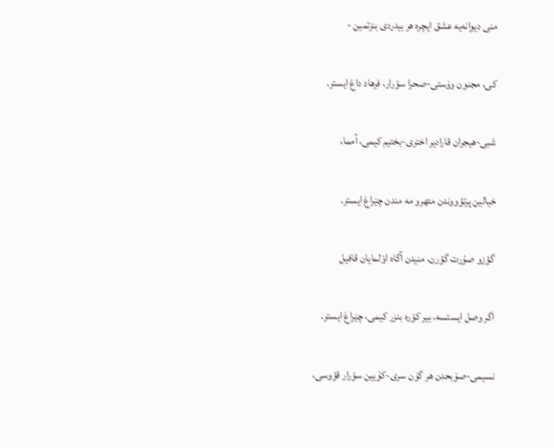منی دیوانه‌یه عشق ایچره هر بیدردی بنزتمین -

کی، مجنون وۆستی-صحرا سوْرار، فرهاد داغ ایستر.

شبی-هیجران قارادیر اختری-بختیم کیمی، آمما،

خیالین پرتؤووندن مئهرو مه مندن چێراغ ایستر.

گؤزو صۇرت گؤرن، منیدن آگاه اوْلمایان قافیل

اگر وصل ایستسه، بیر کوْره بنزر کیمی، چێراغ ایستر.

نسیمی-صۆبحدن هر گۆن سری-کۇیین سوْرار قؤوسی،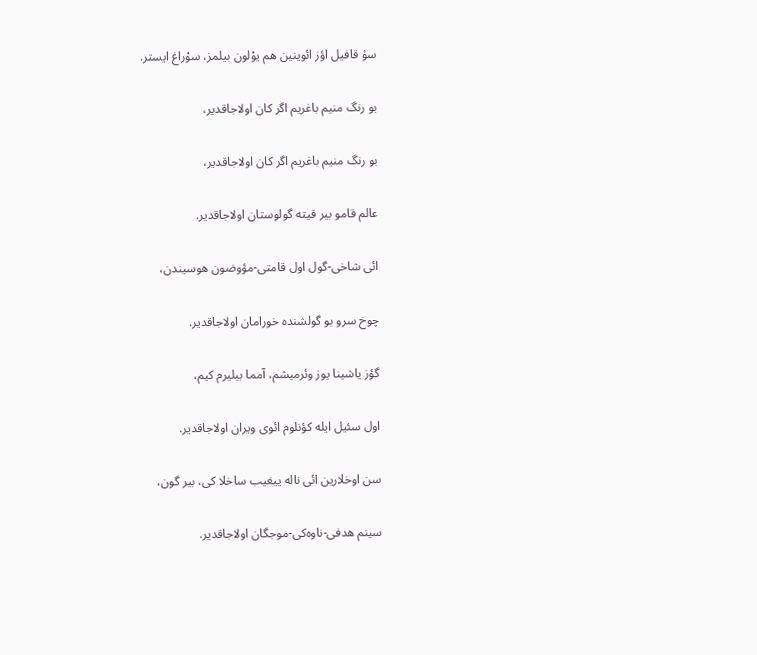سۇ قافیل اؤز ائوینین هم یوْلون بیلمز، سوْراغ ایستر.

بو رنگ منیم باغریم اگر کان اولاجاقدیر،

بو رنگ منیم باغریم اگر کان اولاجاقدیر،

عالم قامو بیر قیته گولوستان اولاجاقدیر.

ائی شاخی-گول اول قامتی-مؤوضون هوسیندن،

چوخ سرو بو گولشنده خورامان اولاجاقدیر.

گؤز یاشینا یوز وئرمیشم، آمما بیلیرم کیم،

اول سئیل ایله کؤنلوم ائوی ویران اولاجاقدیر.

سن اوخلارین ائی ناله ییغیب ساخلا کی، بیر گون،

سینم هدفی-ناوه‌کی-موجگان اولاجاقدیر.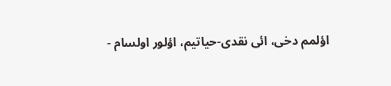اؤلمم دخی، ائی نقدی-حیاتیم، اؤلور اولسام -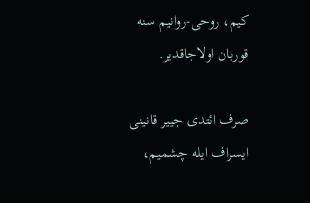کیم، روحی-روانیم سنه قوربان اولاجاقدیر.

صرف ائتدی جییر قانینی ایسراف ایله چشمیم،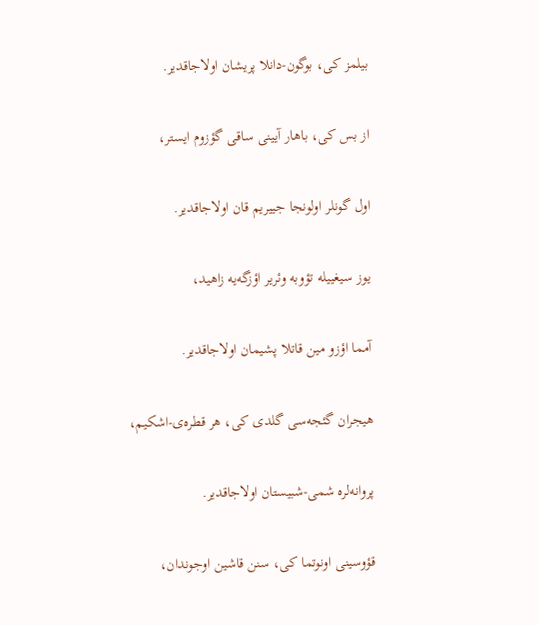بیلمز کی، بوگون-دانلا پریشان اولاجاقدیر.

از بس کی، باهار آیینی ساقی گؤزوم ایستر،

اول گونلر اولونجا جییریم قان اولاجاقدیر.

یوز سیغییله تؤوبه وئریر اؤزگه‌یه زاهید،

آمما اؤزو مین قاتلا پشیمان اولاجاقدیر.

هیجران گئجه‌سی گلدی کی، هر قطره‌ی-اشکیم،

پروانه‌لره شمی-شبیستان اولاجاقدیر.

قؤوسینی اونوتما کی، سنن قاشین اوجوندان،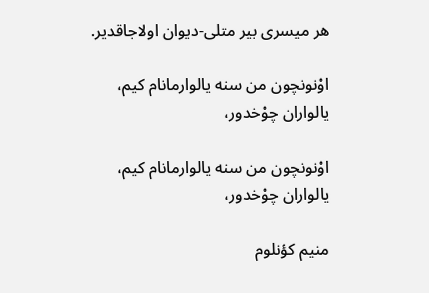هر میسری بیر متلی-دیوان اولاجاقدیر.

اوْنونچون من سنه یالوارمانام کیم، یالواران چوْخدور،

اوْنونچون من سنه یالوارمانام کیم، یالواران چوْخدور،

منیم کؤنلوم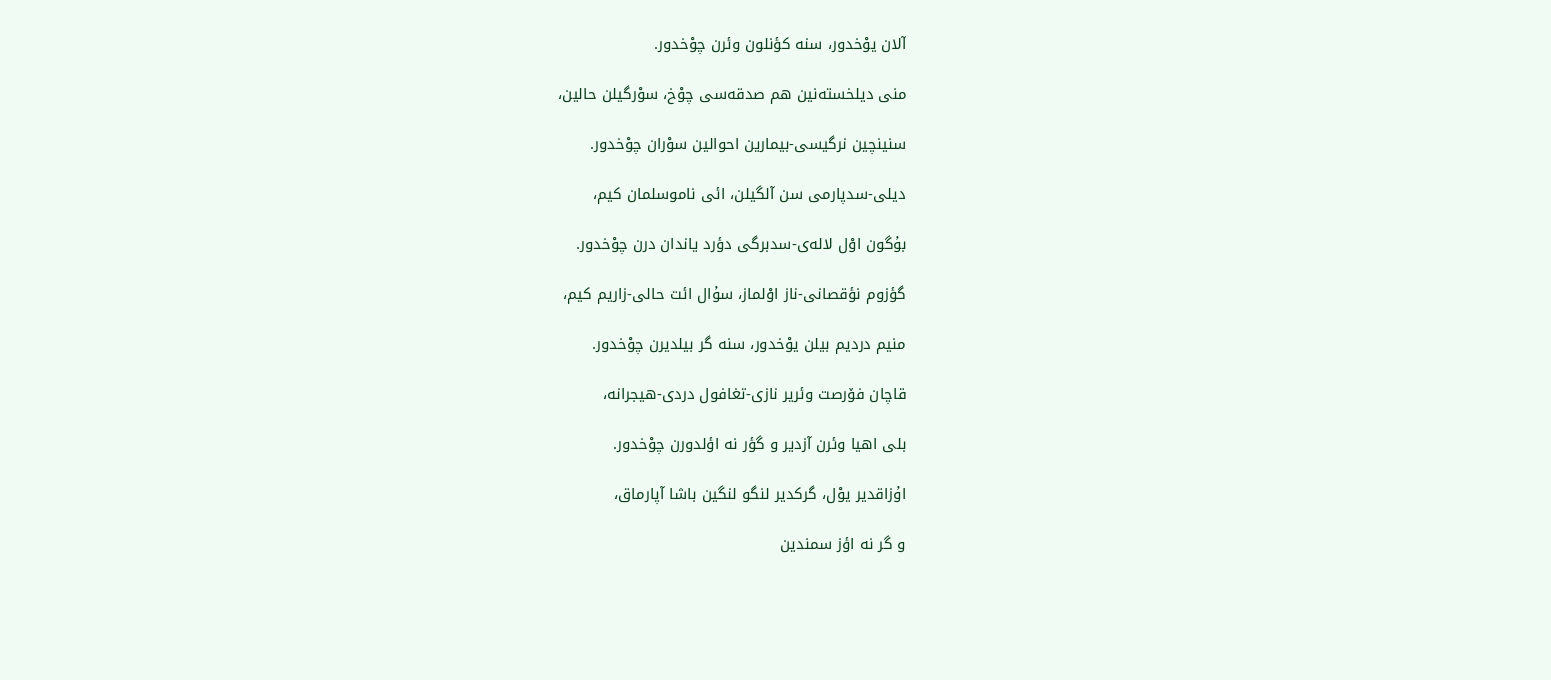آلان یوْخدور، سنه کؤنلون وئرن چوْخدور.

منی دیلخسته‌نین هم صدقه‌‌سی چوْخ، سوْرگیلن حالین،

سنینچین نرگیسی-بیمارین احوالین سوْران چوْخدور.

دیلی-سدپارمی سن آلگیلن، ائی ناموسلمان کیم،

بۇگون اوْل لاله‌ی-سدبرگی دؤرد یاندان درن چوْخدور.

گؤزوم نؤقصانی-ناز اوْلماز، سۇال ائت حالی-زاریم کیم،

منیم دردیم بیلن یوْخدور، سنه گر بیلدیرن چوْخدور.

قاچان فۆرصت وئریر نازی-تغافول دردی-هیجرانه،

بلی اهیا وئرن آزدیر و گؤر نه اؤلدورن چوْخدور.

اۇزاقدیر یوْل، گرکدیر لنگو لنگین باشا آپارماق،

و گر نه اؤز سمندین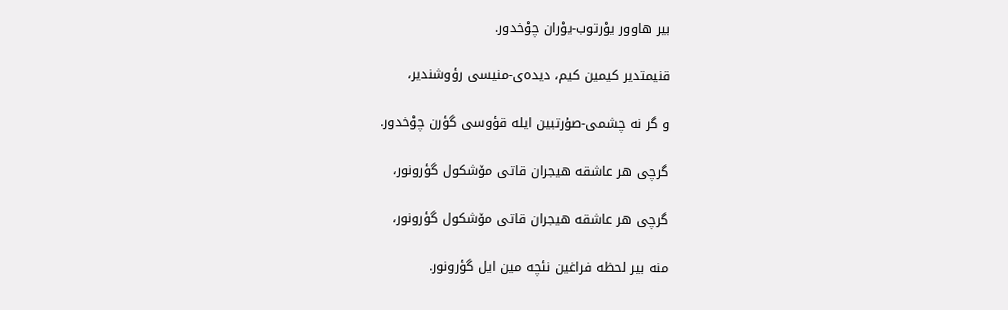بیر هاوور یوْرتوب-یوْران چوْخدور.

قنیمتدیر کیمین کیم، دیده‌ی-منیسی رؤوشندیر،

و گر نه چشمی-صۇرتبین ایله قؤوسی گؤرن چوْخدور.

گرچی هر عاشقه هیجران قاتی مۆشکول گؤرونور،

گرچی هر عاشقه هیجران قاتی مۆشکول گؤرونور،

منه بیر لحظه‌‌ فراغین نئچه مین ایل گؤرونور.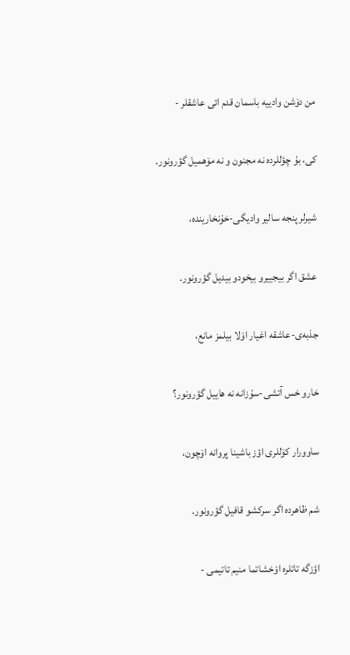من دۆشن وادییه باسمان قدم ائی عاشقلر -

کی، بۇ چؤللرده نه مجنون و نه مۆهمیل گؤرونور.

شیرلر پنجه سالیر وادیگی-خۇنخارینده،

عشق اگر بیجییرو بیخودو بیدیل گؤرونور.

جذبه‌ی-عاشقه اغیار اوْلا بیلمز مانع،

خارو خس آتشی-سۇزانه نه هاییل گؤرونور؟

ساوورار کۆللری اؤز باشینا پروانه اۆچون،

شم ظاهرده اگر سرکشو قافیل گؤرونور.

اؤزگه تاتلره اوْخشاتما منیم تاتیمی -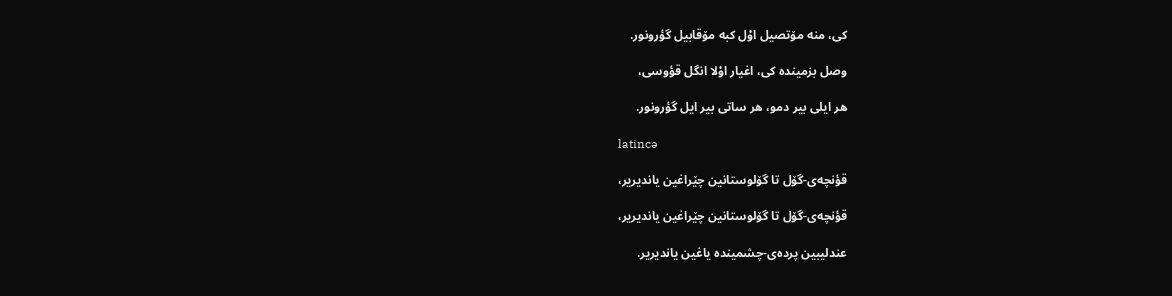کی، منه مۆتصیل اوْل کبه مۆقابیل گؤرونور.

وصل بزمینده کی، اغیار اوْلا انگل قؤوسی،

هر ایلی بیر دمو، هر ساتی بیر ایل گؤرونور.

latincə

قؤنچه‌ی-گۆل تا گۆلوستانین چێراغین یاندیریر،

قؤنچه‌ی-گۆل تا گۆلوستانین چێراغین یاندیریر،

عند‌لیبین پرده‌ی-چشمینده یاغین یاندیریر.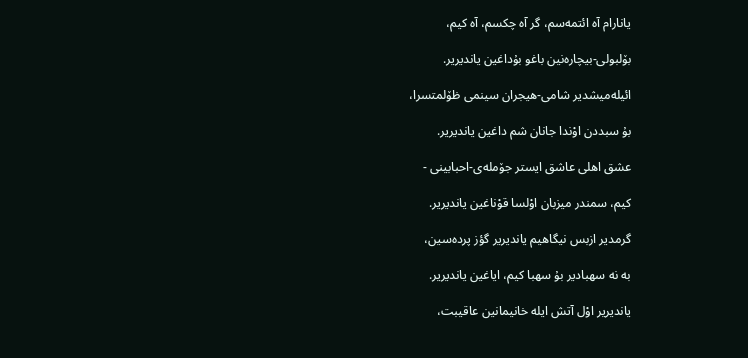یانارام آه ائتمه‌سم، گر آه چکسم، آه کیم،

بۆلبولی-بیچاره‌نین باغو بۇداغین یاندیریر.

ائیله‌میشدیر شامی-هیجران سینمی ظۆلمتسرا،

بۇ سبددن اوْندا جانان شم داغین یاندیریر.

عشق اهلی عاشق ایستر جۆمله‌ی-احبابینی -

کیم، سمندر میزبان اوْلسا قوْناغین یاندیریر.

گرمدیر ازبس نیگاهیم یاندیریر گؤز پرده‌سین،

به نه سهبادیر بۇ سهبا کیم، ایاغین یاندیریر.

یاندیریر اوْل آتش ایله خانیمانین عاقیبت،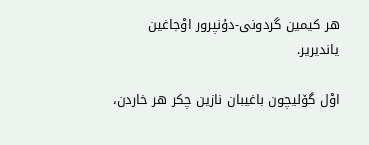هر کیمین گردونی-دۇنپرور اوْجاغین یاندیریر.

اوْل گۆلیچون باغیبان نازین چکر هر خاردن،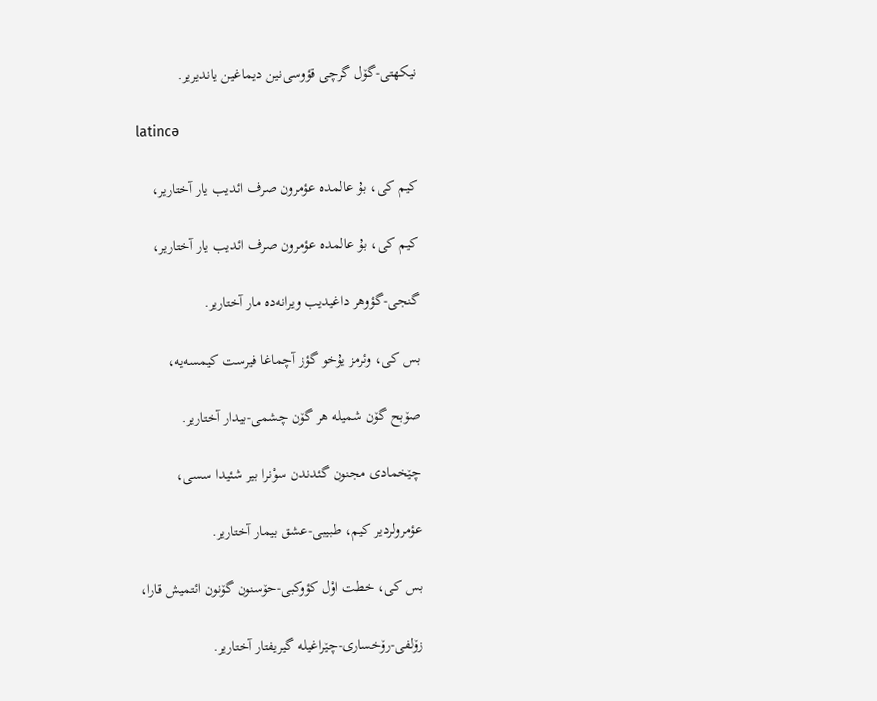نیکهتی-گۆل گرچی قؤوسی‌نین دیماغین یاندیریر.

latincə

کیم کی، بۇ عالمده عؤمرون صرف ائدیب یار آختاریر،

کیم کی، بۇ عالمده عؤمرون صرف ائدیب یار آختاریر،

گنجی-گؤوهر داغیدیب ویرانه‌ده مار آختاریر.

بس کی، وئرمز یۇخو گؤز آچماغا فیرست کیمسه‌یه،

صۆبح گۆن شمیله هر گۆن چشمی-بیدار آختاریر.

چێخمادی مجنون گئدندن سوْنرا بیر شئیدا سسی،

عؤمرولردیر کیم، طبیبی-عشق بیمار آختاریر.

بس کی، خطت اوْل کؤوکبی-حۆسنون گۆنون ائتمیش قارا،

زۆلفی-رۆخساری-چێراغیله گیریفتار آختاریر.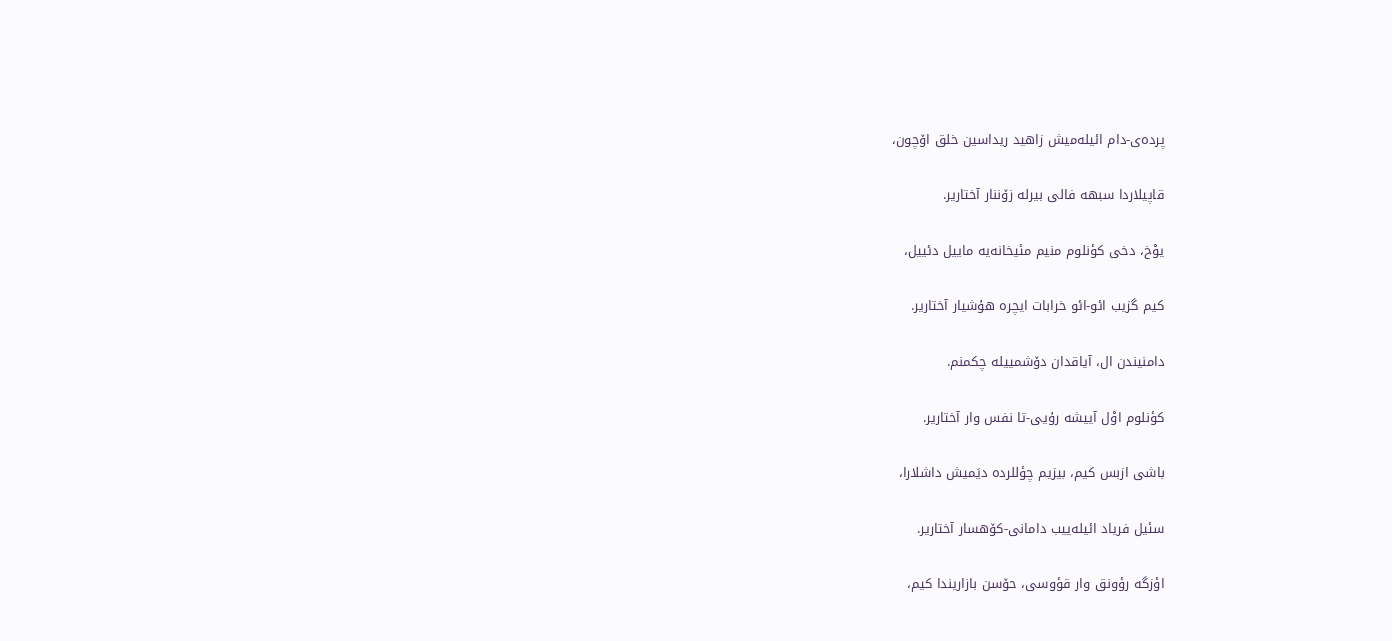پرده‌ی-دام ائیله‌میش زاهید ریداسین خلق اۆچون،

قاپیلاردا سبهه فالی بیرله زۆننار آختاریر.

یوْخ، دخی کؤنلوم منیم مئیخانه‌یه ماییل دئییل،

کیم گزیب ائو-ائو خرابات ایچره هۇشیار آختاریر.

دامنیندن ال، آیاقدان دۆشمییله چکمنم.

کؤنلوم اوْل آییشه رۇیی-تا نفس وار آختاریر.

باشی ازبس کیم، بیزیم چؤللرده دیَمیش داشلارا،

سئیل فریاد ائیله‌ییب دامانی-کۆهسار آختاریر.

اؤزگه رؤونق وار قؤوسی، حۆسن بازاریندا کیم،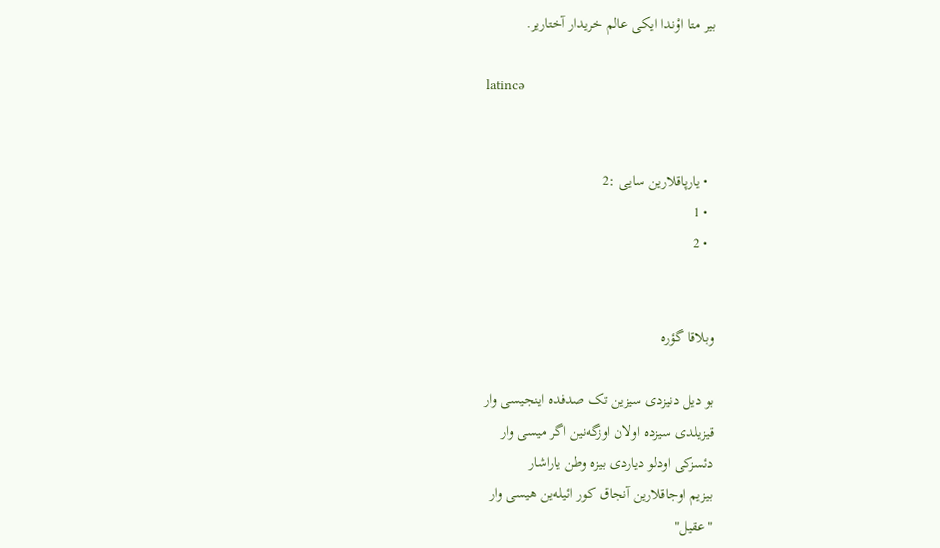بیر متا اوْندا ایکی عالم خریدار آختاریر.

latincə


  • یارپاقلارین سایی :2
  • 1
  • 2


وبلاقا گؤره

بو دیل دنیزدی سیزین تک صدفده اینجیسی وار
قیزیلدی سیزده اولان اوزگه‌نین اگر میسی وار
دئسزکی اودلو دیاردی بیزه وطن یاراشار
بیزیم اوجاقلارین آنجاق کور ائیله‌ین هیسی وار
"عقیل"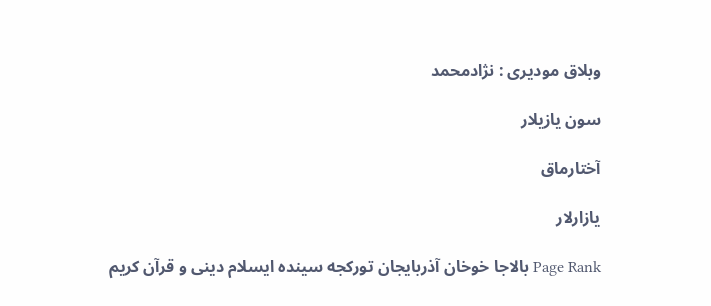وبلاق مودیری : نژادمحمد

سون یازیلار

آختارماق

یازارلار

Page Rank بالاجا خوخان آذربایجان تورکجه سینده ایسلام دینی و قرآن کریم